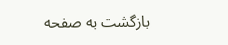بازگشت به صفحه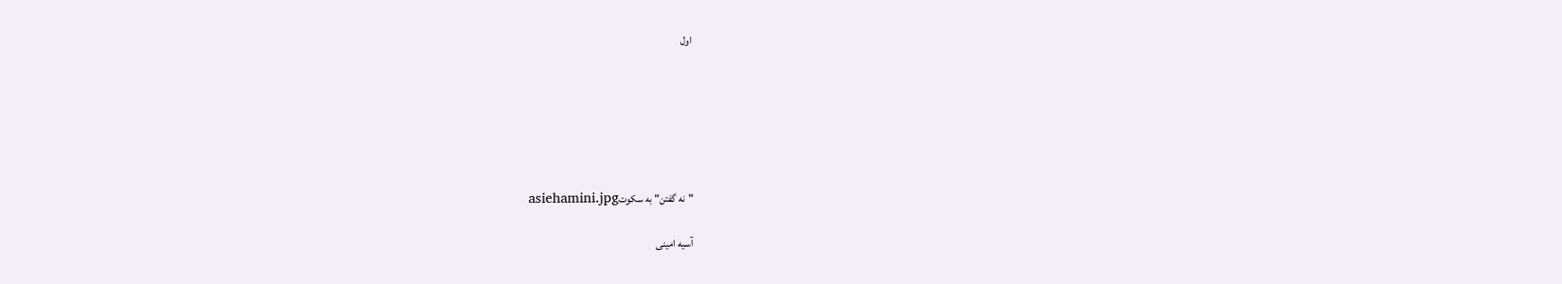اول






"نه گفتن" به سکوتasiehamini.jpg

آسیه امینی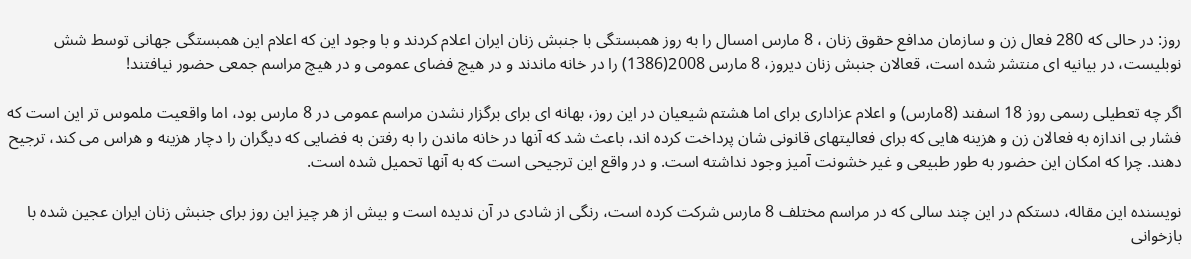روز: در حالی که 280 فعال زن و سازمان مدافع حقوق زنان ، 8 مارس امسال را به روز همبستگی با جنبش زنان ایران اعلام کردند و با وجود این که اعلام این همبستگی جهانی توسط شش نوبلیست، در بیانیه ای منتشر شده است، قعالان جنبش زنان دیروز، 8 مارس 2008(1386) را در خانه ماندند و در هیچ فضای عمومی و در هیچ مراسم جمعی حضور نیافتند!

اگر چه تعطیلی رسمی روز 18 اسفند (8مارس) و اعلام عزاداری برای اما هشتم شیعیان در این روز، بهانه ای برای برگزار نشدن مراسم عمومی در 8 مارس بود، اما واقعیت ملموس تر این است که فشار بی اندازه به فعالان زن و هزینه هایی که برای فعالیتهای قانونی شان پرداخت کرده اند، باعث شد که آنها در خانه ماندن را به رفتن به فضایی که دیگران را دچار هزینه و هراس می کند، ترجیح دهند. چرا که امکان این حضور به طور طبیعی و غیر خشونت آمیز وجود نداشته است. و در واقع این ترجیحی است که به آنها تحمیل شده است.

نویسنده این مقاله، دستکم در این چند سالی که در مراسم مختلف 8 مارس شرکت کرده است، رنگی از شادی در آن ندیده است و بیش از هر چیز این روز برای جنبش زنان ایران عجین شده با بازخوانی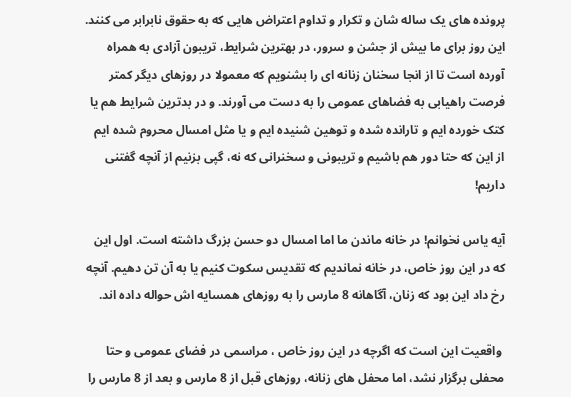پرونده های یک ساله شان و تکرار و تداوم اعتراض هایی که به حقوق نابرابر می کنند. این روز برای ما بیش از جشن و سرور، در بهترین شرایط، تریبون آزادی به همراه آورده است تا از انجا سخنان زنانه ای را بشنویم که معمولا در روزهای دیگر کمتر فرصت راهیابی به فضاهای عمومی را به دست می آورند. و در بدترین شرایط هم یا کتک خورده ایم و تارانده شده و توهین شنیده ایم و یا مثل امسال محروم شده ایم از این که حتا دور هم باشیم و تریبونی و سخنرانی که نه، گپی بزنیم از آنچه گفتنی داریم!

آیه یاس نخوانم! در خانه ماندن ما اما امسال دو حسن بزرگ داشته است. اول این که در این روز خاص، در خانه نماندیم که تقدیس سکوت کنیم یا به آن تن دهیم. آنچه رخ داد این بود که زنان، آگاهانه 8 مارس را به روزهای همسایه اش حواله داده اند.

 واقعیت این است که اگرچه در این روز خاص ، مراسمی در فضای عمومی و حتا محفلی برگزار نشد، اما محفل های زنانه، روزهای قبل از 8 مارس و بعد از 8 مارس را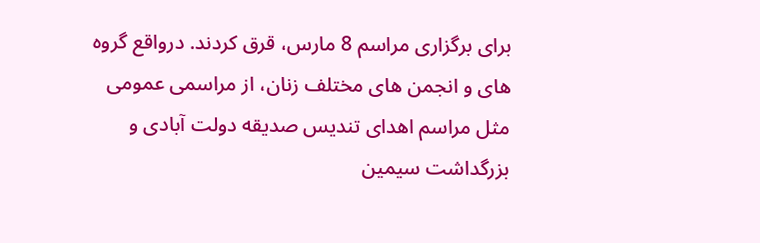برای برگزاری مراسم 8 مارس، قرق کردند. درواقع گروه های و انجمن های مختلف زنان، از مراسمی عمومی مثل مراسم اهدای تندیس صدیقه دولت آبادی و بزرگداشت سیمین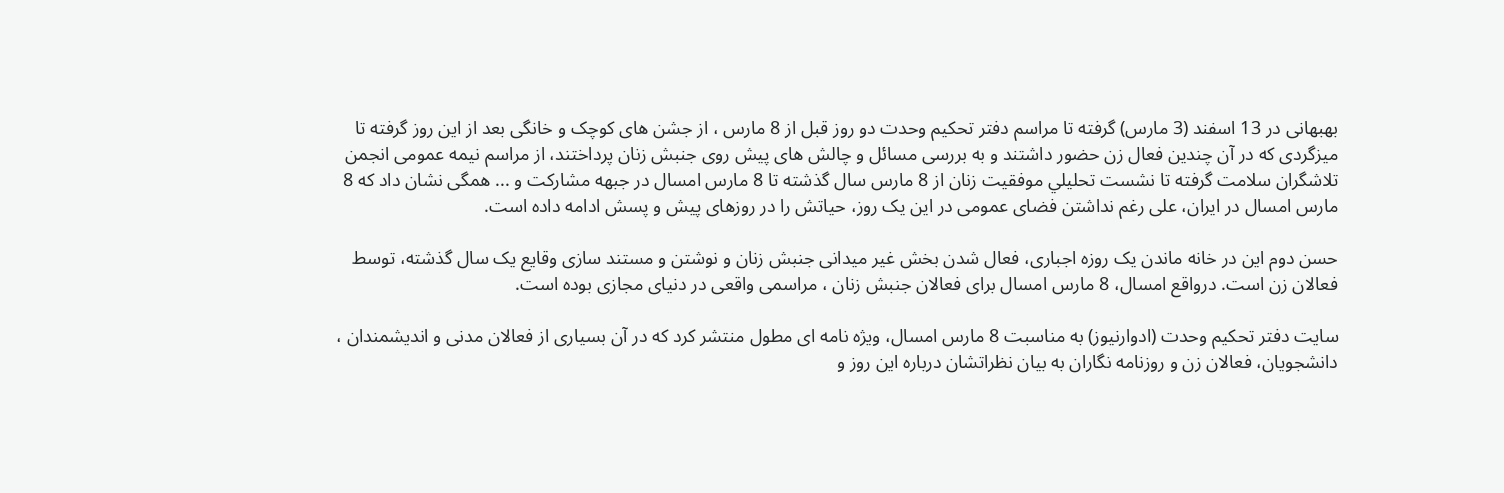بهبهانی در 13 اسفند (3 مارس) گرفته تا مراسم دفتر تحکیم وحدت دو روز قبل از 8 مارس ، از جشن های کوچک و خانگی بعد از این روز گرفته تا میزگردی که در آن چندین فعال زن حضور داشتند و به بررسی مسائل و چالش های پیش روی جنبش زنان پرداختند، از مراسم نیمه عمومی انجمن تلاشگران سلامت گرفته تا نشست تحليلي موفقيت زنان از 8 مارس سال گذشته تا 8 مارس امسال در جبهه مشاركت و ... همگی نشان داد که 8 مارس امسال در ایران، علی رغم نداشتن فضای عمومی در این یک روز، حیاتش را در روزهای پیش و پسش ادامه داده است.

حسن دوم این در خانه ماندن یک روزه اجباری، فعال شدن بخش غیر میدانی جنبش زنان و نوشتن و مستند سازی وقایع یک سال گذشته، توسط فعالان زن است. درواقع امسال، 8 مارس امسال برای فعالان جنبش زنان ، مراسمی واقعی در دنیای مجازی بوده است.

سایت دفتر تحکیم وحدت (ادوارنیوز) به مناسبت 8 مارس امسال، ویژه نامه ای مطول منتشر کرد که در آن بسیاری از فعالان مدنی و اندیشمندان ، دانشجویان، فعالان زن و روزنامه نگاران به بیان نظراتشان درباره این روز و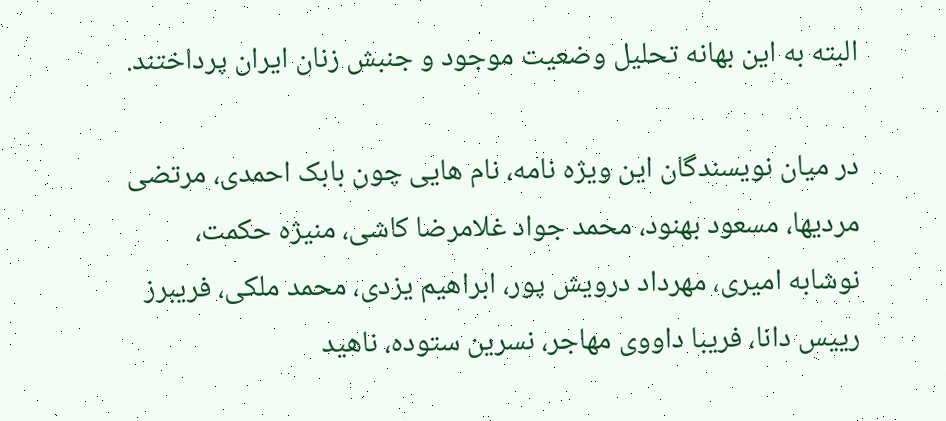البته به این بهانه تحلیل وضعیت موجود و جنبش زنان ایران پرداختند.

در میان نویسندگان این ویژه نامه، نام هایی چون بابک احمدی، مرتضی مردیها، مسعود بهنود، محمد جواد غلامرضا کاشی، منیژه حکمت، نوشابه امیری، مهرداد درویش پور، ابراهیم یزدی، محمد ملکی، فریبرز رییس دانا، فریبا داووی مهاجر، نسرین ستوده، ناهید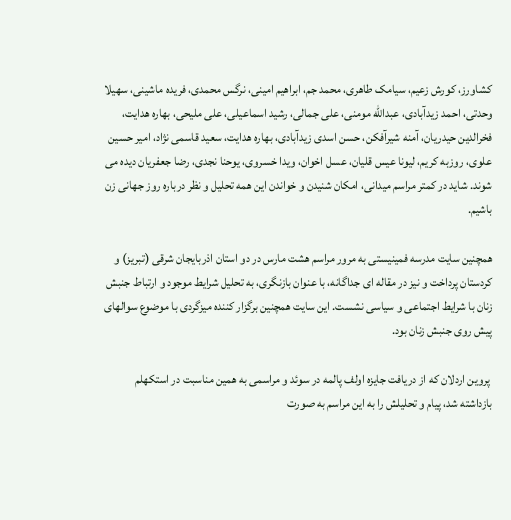کشاورز، کورش زعیم، سیامک طاهری، محمد جم، ابراهیم امینی، نرگس محمدی، فریده ماشینی، سهیلا وحدتی، احمد زیدآبادی، عبدالله مومنی، علی جمالی، رشید اسماعیلی، علی ملیحی، بهاره هدایت، فخرالدین حیدریان، آمنه شیرآفکن، حسن اسدی زیدآبادی، بهاره هدایت، سعید قاسمی نژاد، امیر حسین علوی، روزبه کریم، لیونا عیس قلیان، عسل اخوان، ویدا خسروی، یوحنا نجدی، رضا جعفریان دیده می شوند. شاید در کمتر مراسم میدانی، امکان شنیدن و خواندن این همه تحلیل و نظر درباره روز جهانی زن باشیم.

همچنین سایت مدرسه فمینیستی به مرور مراسم هشت مارس در دو استان اذربایجان شرقی (تبریز) و کردستان پرداخت و نیز در مقاله ای جداگانه، با عنوان بازنگری، به تحلیل شرایط موجود و ارتباط جنبش زنان با شرایط اجتماعی و سیاسی نشست. این سایت همچنین برگزار کننده میزگردی با موضوع سوالهای پیش روی جنبش زنان بود.

 پروین اردلان که از دریافت جایزه اولف پالمه در سوئد و مراسمی به همین مناسبت در استکهلم بازداشته شد، پیام و تحلیلش را به این مراسم به صورت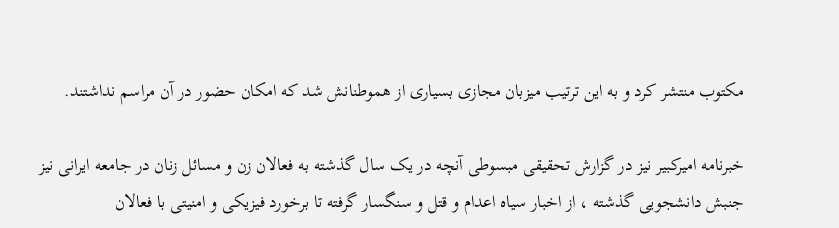مکتوب منتشر کرد و به این ترتیب میزبان مجازی بسیاری از هموطنانش شد که امکان حضور در آن مراسم نداشتند.

خبرنامه امیرکبیر نیز در گزارش تحقیقی مبسوطی آنچه در یک سال گذشته به فعالان زن و مسائل زنان در جامعه ایرانی نیز جنبش دانشجویی گذشته ، از اخبار سیاه اعدام و قتل و سنگسار گرفته تا برخورد فیزیکی و امنیتی با فعالان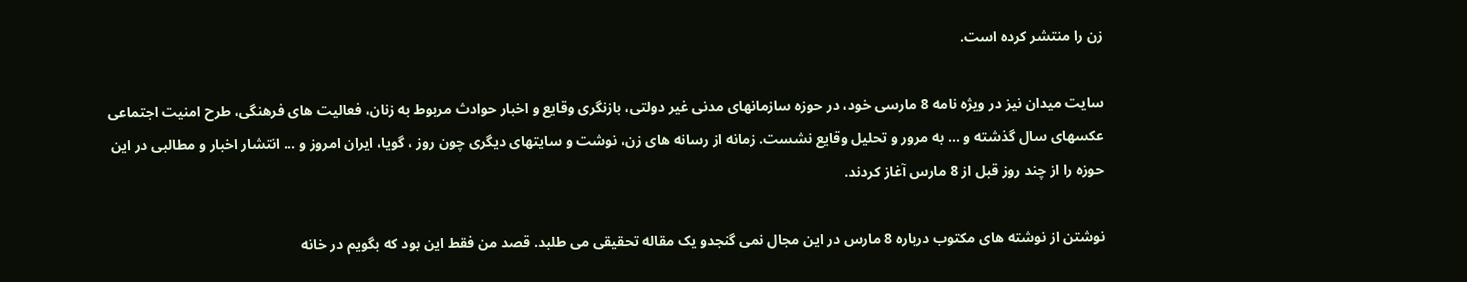زن را منتشر کرده است.

سایت میدان نیز در ویژه نامه 8 مارسی خود، در حوزه سازمانهای مدنی غیر دولتی، بازنگری وقایع و اخبار حوادث مربوط به زنان، فعالیت های فرهنگی، طرح امنیت اجتماعی عکسهای سال گذشته و ... به مرور و تحلیل وقایع نشست. زمانه از رسانه های زن، نوشت و سایتهای دیگری چون روز ، گویا، ایران امروز و ... انتشار اخبار و مطالبی در این حوزه را از چند روز قبل از 8 مارس آغاز کردند.

نوشتن از نوشته های مکتوب درباره 8 مارس در این مجال نمی گنجدو یک مقاله تحقیقی می طلبد. قصد من فقط این بود که بگویم در خانه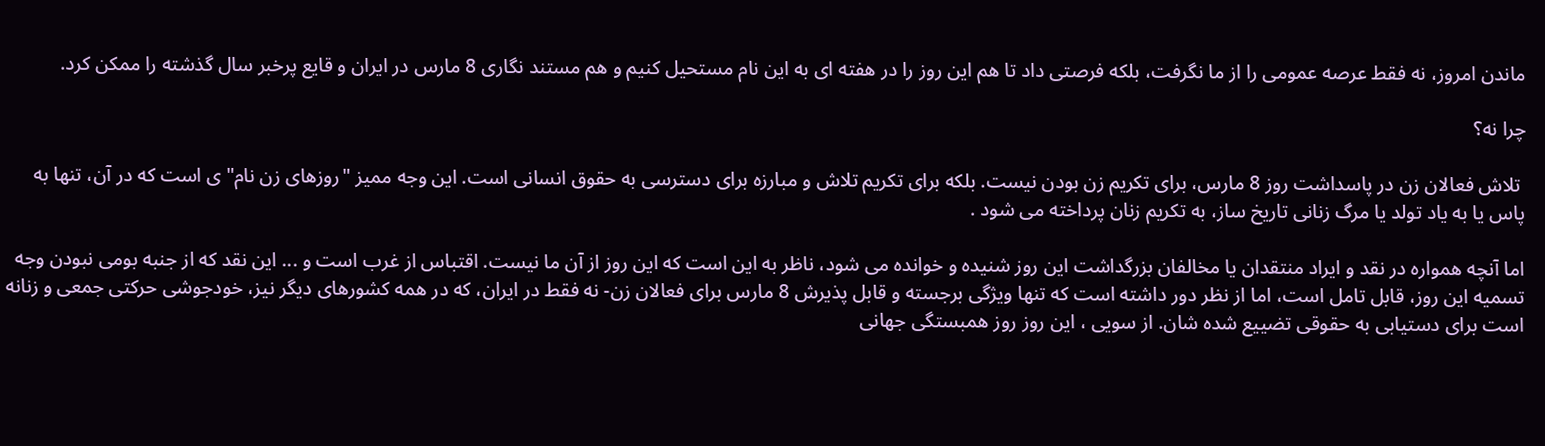ماندن امروز، نه فقط عرصه عمومی را از ما نگرفت، بلکه فرصتی داد تا هم این روز را در هفته ای به این نام مستحیل کنیم و هم مستند نگاری 8 مارس در ایران و قایع پرخبر سال گذشته را ممکن کرد.

چرا نه؟

 تلاش فعالان زن در پاسداشت روز 8 مارس، برای تکریم زن بودن نیست. بلکه برای تکریم تلاش و مبارزه برای دسترسی به حقوق انسانی است. این وجه ممیز "روزهای زن نام" ی است که در آن، تنها به پاس یا به یاد تولد یا مرگ زنانی تاریخ ساز، به تکریم زنان پرداخته می شود .

اما آنچه همواره در نقد و ایراد منتقدان یا مخالفان بزرگداشت این روز شنیده و خوانده می شود، ناظر به این است که این روز از آن ما نیست. اقتباس از غرب است و ... این نقد که از جنبه بومی نبودن وجه تسمیه این روز، قابل تامل است، اما از نظر دور داشته است که تنها ویژگی برجسته و قابل پذیرش 8 مارس برای فعالان زن- نه فقط در ایران، که در همه کشورهای دیگر نیز، خودجوشی حرکتی جمعی و زنانه است برای دستیابی به حقوقی تضییع شده شان. از سویی ، این روز روز همبستگی جهانی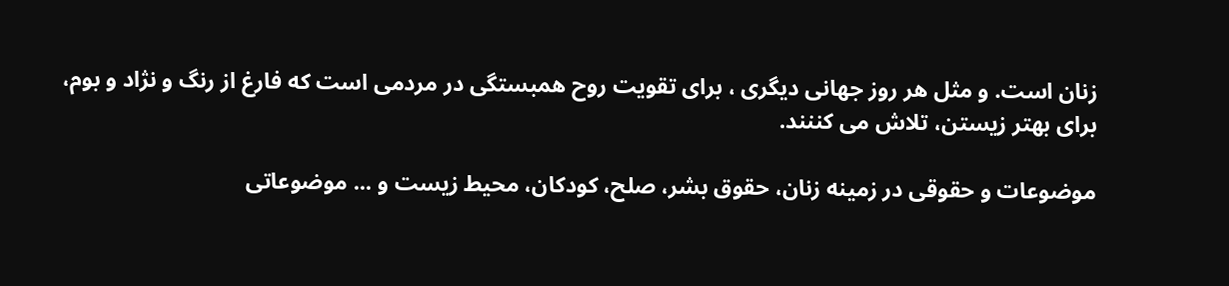زنان است. و مثل هر روز جهانی دیگری ، برای تقویت روح همبستگی در مردمی است که فارغ از رنگ و نژاد و بوم، برای بهتر زیستن، تلاش می کننند.

موضوعات و حقوقی در زمینه زنان، حقوق بشر، صلح، کودکان، محیط زیست و ... موضوعاتی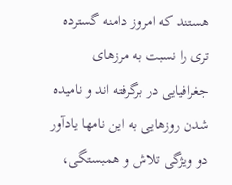هستند که امروز دامنه گسترده تری را نسبت به مرزهای جغرافیایی در برگرفته اند و نامیده شدن روزهایی به این نامها یادآور دو ویژگی تلاش و همبستگی،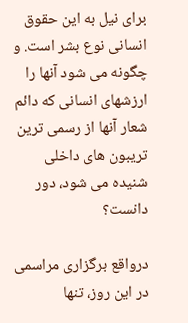برای نیل به این حقوق انسانی نوع بشر است. و چگونه می شود آنها را ارزشهای انسانی که دائم شعار آنها از رسمی ترین تریبون های داخلی شنیده می شود، دور دانست؟

درواقع برگزاری مراسمی در این روز، تنها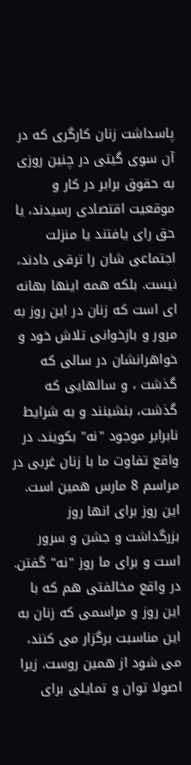پاسداشت زنان کارگری که در آن سوی گیتی در چنین روزی به حقوق برابر در کار و موقعیت اقتصادی رسیدند، یا حق رای یافتند یا منزلت اجتماعی شان را ترقی دادند، نیست. بلکه همه اینها بهانه ای است که زنان در این روز به مرور و بازخوانی تلاش خود و خواهرانشان در سالی که گذشت ، و سالهایی که گذشت، بنشینند و به شرایط نابرابر موجود "نه" بکویند. در واقع تفاوت ما با زنان غربی در مراسم 8 مارس همین است. این روز برای انها روز بزرگداشت و جشن و سرور است و برای ما روز "نه" گفتن. در واقع مخالفتی هم که با این روز و مراسمی که زنان به این مناسبت برگزار می کنند، می شود از همین روست. زیرا اصولا توان و تمایلی برای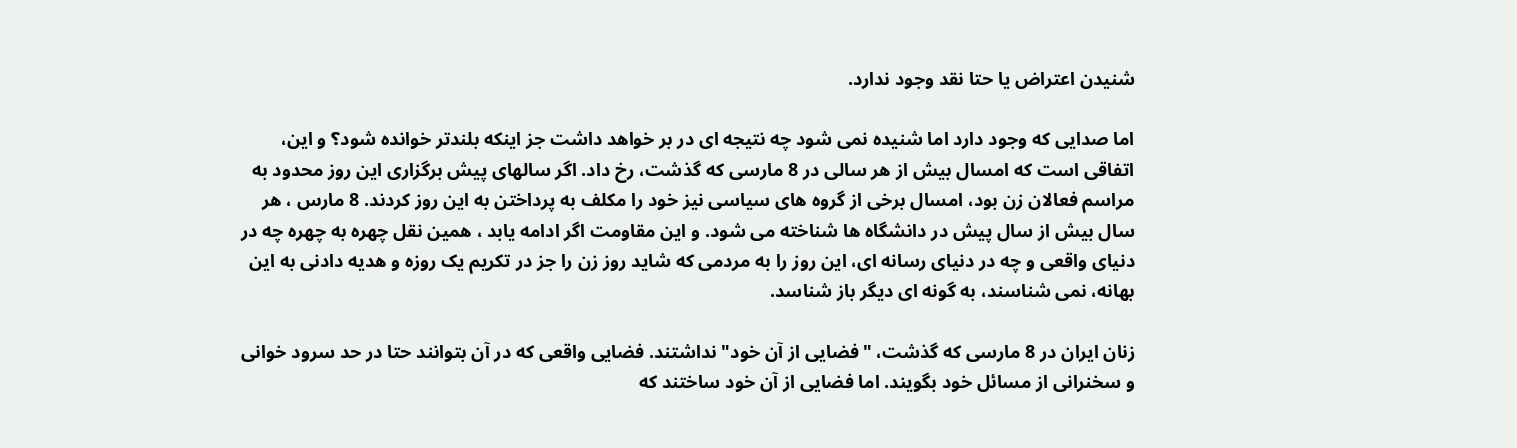شنیدن اعتراض یا حتا نقد وجود ندارد.

اما صدایی که وجود دارد اما شنیده نمی شود چه نتیجه ای در بر خواهد داشت جز اینکه بلندتر خوانده شود؟ و این، اتفاقی است که امسال بیش از هر سالی در 8 مارسی که گذشت، رخ داد. اگر سالهای پیش برگزاری این روز محدود به مراسم فعالان زن بود، امسال برخی از گروه های سیاسی نیز خود را مکلف به پرداختن به این روز کردند. 8 مارس ، هر سال بیش از سال پیش در دانشگاه ها شناخته می شود. و این مقاومت اگر ادامه یابد ، همین نقل چهره به چهره چه در دنیای واقعی و چه در دنیای رسانه ای، این روز را به مردمی که شاید روز زن را جز در تکریم یک روزه و هدیه دادنی به این بهانه، نمی شناسند، به گونه ای دیگر باز شناسد.

زنان ایران در 8 مارسی که گذشت، "فضایی از آن خود" نداشتند. فضایی واقعی که در آن بتوانند حتا در حد سرود خوانی و سخنرانی از مسائل خود بگویند. اما فضایی از آن خود ساختند که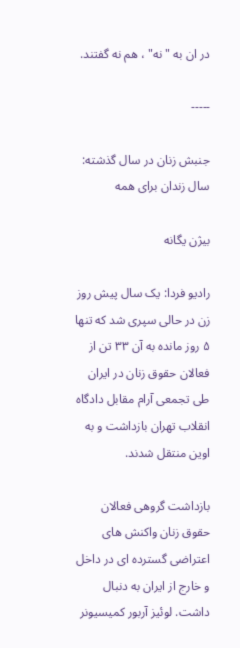در ان به "نه" ، هم نه گفتند.

-----

جنبش زنان در سال گذشته: سال زندان برای همه

بیژن یگانه

راديو فردا: يک سال پيش روز زن در حالی سپری شد که تنها ۵ روز مانده به آن ۳۳ تن از فعالان حقوق زنان در ايران طی تجمعی آرام مقابل دادگاه انقلاب تهران بازداشت و به اوين منتقل شدند.

بازداشت گروهی فعالان حقوق زنان واکنش های اعتراضی گسترده ای در داخل و خارج از ايران به دنبال داشت. لوئيز آربور کميسيونر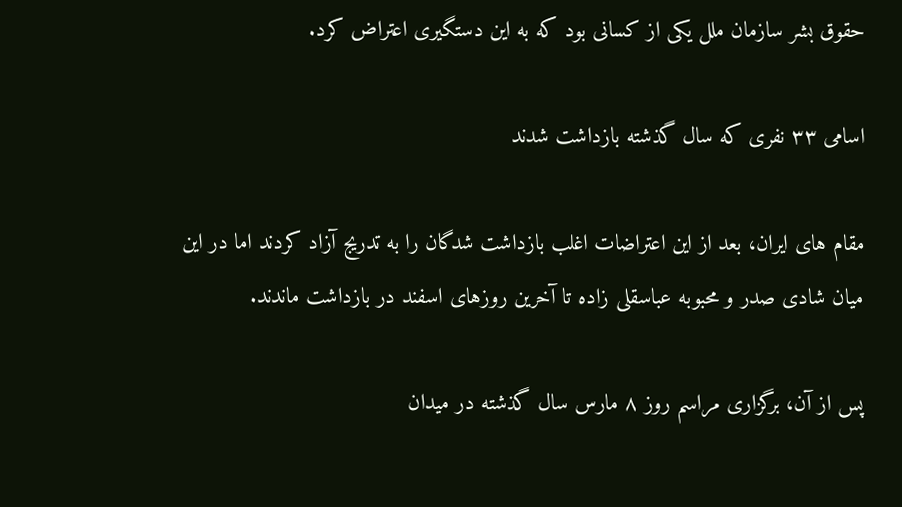حقوق بشر سازمان ملل يکی از کسانی بود که به اين دستگيری اعتراض کرد.

اسامی ۳۳ نفری که سال گذشته بازداشت شدند

مقام های ایران، بعد از اين اعتراضات اغلب بازداشت شدگان را به تدريج آزاد کردند اما در اين ميان شادی صدر و محبوبه عباسقلی زاده تا آخرين روزهای اسفند در بازداشت ماندند.

پس از آن، برگزاری مراسم روز ۸ مارس سال گذشته در ميدان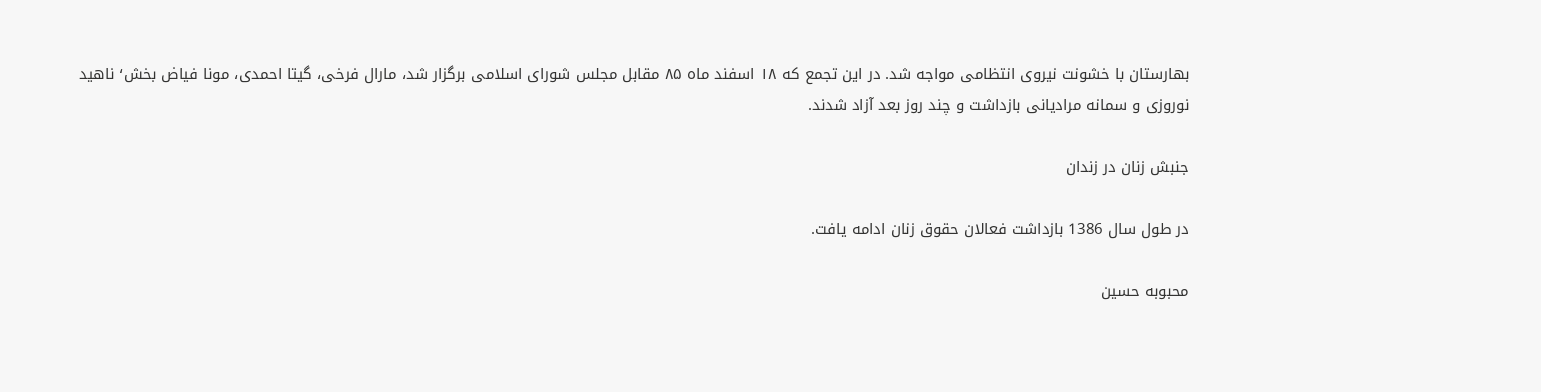بهارستان با خشونت نيروی انتظامی مواجه شد. در اين تجمع که ۱۸ اسفند ماه ۸۵ مقابل مجلس شورای اسلامی برگزار شد، مارال فرخی، گيتا احمدی، مونا فياض بخش٬ ناهيد نوروزی و سمانه مراديانی بازداشت و چند روز بعد آزاد شدند.

جنبش زنان در زندان

در طول سال 1386 بازداشت فعالان حقوق زنان ادامه یافت.

محبوبه حسين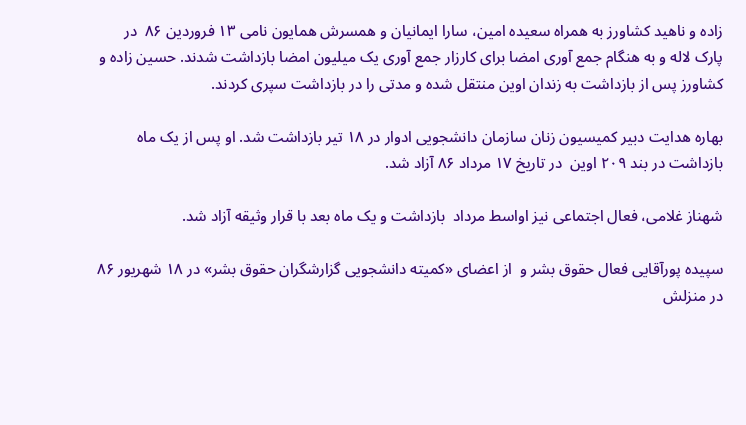زاده و ناهيد کشاورز به همراه سعيده امين، سارا ايمانيان و همسرش همايون نامی ۱۳ فروردين ۸۶  در پارک لاله و به هنگام جمع آوری امضا برای کارزار جمع آوری يک ميليون امضا بازداشت شدند. حسين زاده و کشاورز پس از بازداشت به زندان اوين منتقل شده و مدتی را در بازداشت سپری کردند.

بهاره هدايت دبير کميسيون زنان سازمان دانشجویی ادوار در ۱۸ تير بازداشت شد. او پس از يک ماه بازداشت در بند ۲۰۹ اوين  در تاریخ ۱۷ مرداد ۸۶ آزاد شد.

شهناز غلامی، فعال اجتماعی نيز اواسط مرداد  بازداشت و يک ماه بعد با قرار وثيقه آزاد شد.

سپيده پورآقايی فعال حقوق بشر و  از اعضای «کميته دانشجويی گزارشگران حقوق بشر» در ۱۸ شهريور ۸۶ در منزلش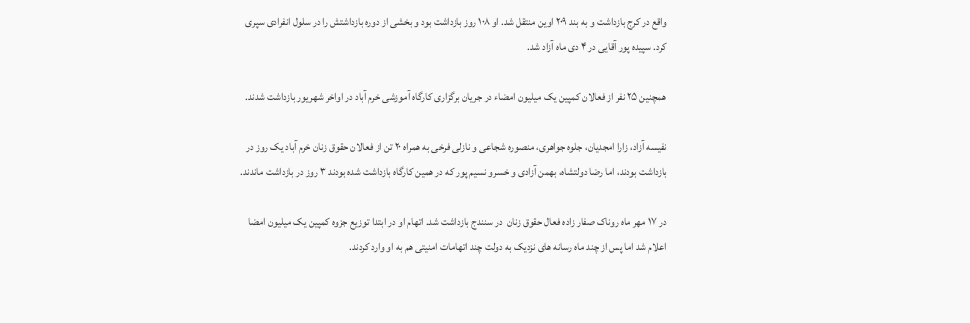واقع در کرج بازداشت و به بند ۲۰۹ اوين منتقل شد. او ۱۰۸ روز بازداشت بود و بخشی از دوره بازداشتش را در سلول انفرادی سپری کرد. سپيده پور آقايی در ۴ دی ماه آزاد شد.

همچنين ۲۵ نفر از فعالان کمپين يک ميليون امضاء در جريان برگزاری کارگاه آموزشی خرم آباد در اواخر شهريور بازداشت شدند.

نفيسه آزاد، زارا امجديان، جلوه جواهری، منصوره شجاعی و نازلی فرخی به همراه ۲۰ تن از فعالان حقوق زنان خرم آباد يک روز در بازداشت بودند، اما رضا دولتشاه، بهمن آزادی و خسرو نسيم پور که در همين کارگاه بازداشت شده بودند ۳ روز در بازداشت ماندند.

در ۱۷ مهر ماه روناک صفار زاده فعال حقوق زنان  در سنندج بازداشت شد. اتهام او در ابتدا توزيع جزوه کمپين يک ميليون امضا اعلام شد اما پس از چند ماه رسانه های نزديک به دولت چند اتهامات امنيتی هم به او وارد کردند.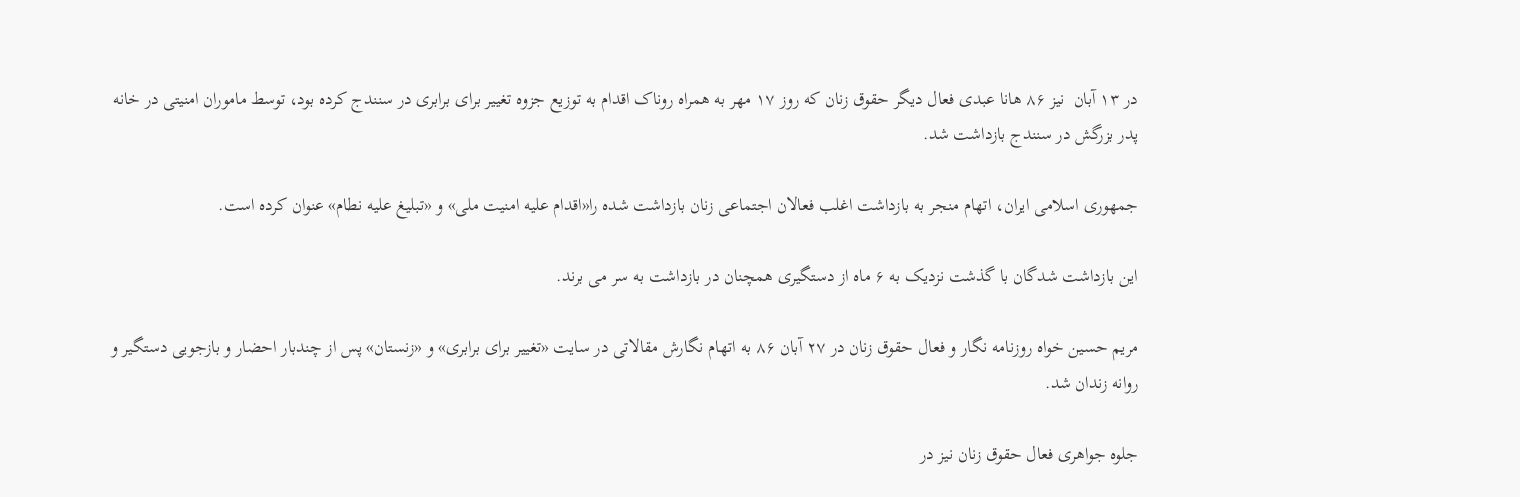در ۱۳ آبان  نيز ۸۶ هانا عبدی فعال ديگر حقوق زنان که روز ۱۷ مهر به همراه روناک اقدام به توزيع جزوه تغيير برای برابری در سنندج کرده بود، توسط ماموران امنيتی در خانه پدر بزرگش در سنندج بازداشت شد.

جمهوری اسلامی ایران، اتهام منجر به بازداشت اغلب فعالان اجتماعی زنان بازداشت شده را«اقدام عليه امنيت ملی» و «تبليغ عليه نطام» عنوان کرده است.

اين بازداشت شدگان با گذشت نزديک به ۶ ماه از دستگيری همچنان در بازداشت به سر می برند.

مريم حسين خواه روزنامه نگار و فعال حقوق زنان در ۲۷ آبان ۸۶ به اتهام نگارش مقالاتی در سايت «تغيير برای برابری» و «زنستان» پس از چندبار احضار و بازجويی دستگير و روانه زندان شد.

جلوه جواهری فعال حقوق زنان نيز در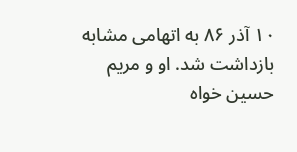۱۰ آذر ۸۶ به اتهامی مشابه بازداشت شد. او و مريم حسين خواه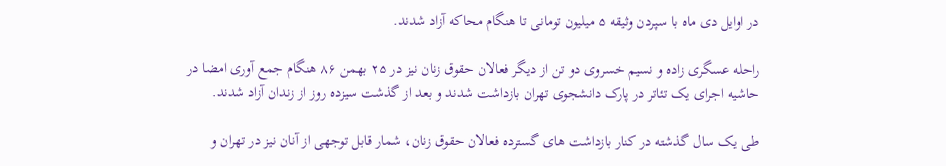در اوايل دی ماه با سپردن وثيقه ۵ ميليون تومانی تا هنگام محاکه آزاد شدند.

راحله عسگری زاده و نسيم خسروی دو تن از ديگر فعالان حقوق زنان نيز در ۲۵ بهمن ۸۶ هنگام جمع آوری امضا در حاشيه اجرای يک تئاتر در پارک دانشجوی تهران بازداشت شدند و بعد از گذشت سيزده روز از زندان آزاد شدند.

طی يک سال گذشته در کنار بازداشت های گسترده فعالان حقوق زنان، شمار قابل توجهی از آنان نيز در تهران و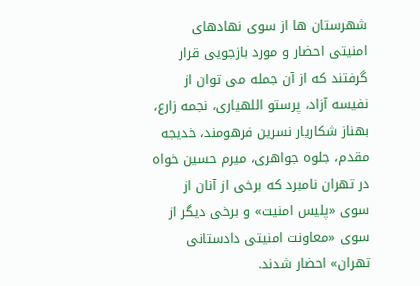شهرستان ها از سوی نهادهای امنيتی احضار و مورد بازجویی قرار گرفتند که از آن جمله می توان از نفيسه آزاد، پرستو اللهياری، نجمه زارع، بهناز شکاريار نسرين فرهومند، خديجه مقدم، جلوه جواهری، ميرم حسين خواه در تهران نامبرد که برخی از آنان از سوی «پليس امنيت» و برخی ديگر از سوی «معاونت امنيتی دادستانی تهران» احضار شدند.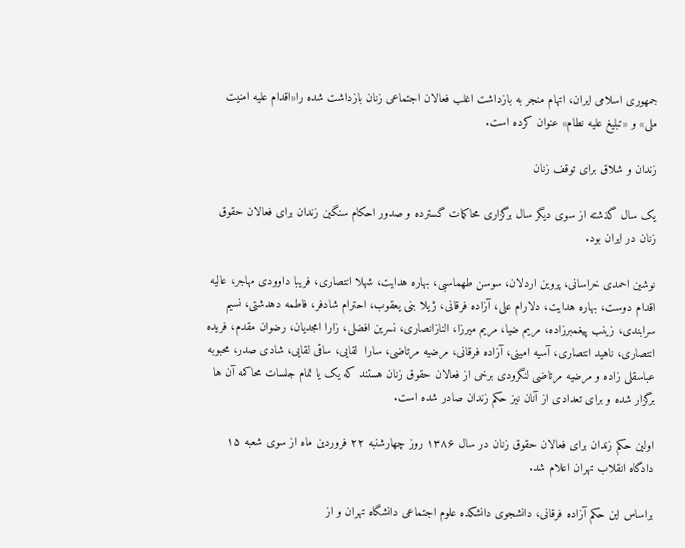جمهوری اسلامی ایران، اتهام منجر به بازداشت اغلب فعالان اجتماعی زنان بازداشت شده را«اقدام عليه امنيت ملی» و «تبليغ عليه نطام» عنوان کرده است.

زندان و شلاق برای توقف زنان

يک سال گذشته از سوی ديگر سال برگزاری محاکمات گسترده و صدور احکام سنگين زندان برای فعالان حقوق زنان در ايران بود.

نوشين احمدی خراسانی، پروين اردلان، سوسن طهماسبی، بهاره هدايت، شهلا انتصاری، فريبا داوودی مهاجر، عاليه اقدام دوست، بهاره هدايت، دلارام علی، آزاده فرقانی، ژيلا بنی يعقوب، احترام شادفر، فاطمه دهدشتی، نسيم سرابندی، زينب پيغمبرزاده، مريم ضيا، مريم ميرزا، النازانصاری، نسرين افضلی، زارا امجديان، رضوان مقدم، فريده انتصاری، ناهيد انتصاری، آسيه امينی، آزاده فرقانی، مرضيه مرتاضی، سارا  لقايی، ساقی لقايی، شادی صدر، محبوبه عباسقلی زاده و مرضيه مرتاضی لنگرودی برخی از فعالان حقوق زنان هستند که يک يا تمام جلسات محاکمه آن ها برگزار شده و برای تعدادی از آنان نيز حکم زندان صادر شده است.

اولين حکم زندان برای فعالان حقوق زنان در سال ۱۳۸۶ روز چهارشنبه ۲۲ فروردين ماه از سوی شعبه ۱۵ دادگاه انقلاب تهران اعلام شد.

براساس اين حکم آزاده فرقانی، دانشجوی دانشکده علوم اجتماعی دانشگاه تهران و از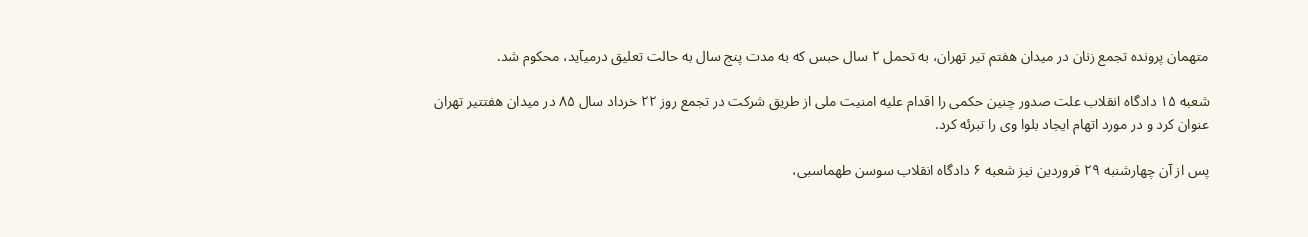متهمان پرونده تجمع زنان در ميدان هفتم تير تهران، به تحمل ۲ سال حبس که به مدت پنج سال به حالت تعليق درمیآيد، محکوم شد.

شعبه ۱۵ دادگاه انقلاب علت صدور چنين حکمی را اقدام عليه امنيت ملی از طريق شرکت در تجمع روز ۲۲ خرداد سال ۸۵ در ميدان هفتتير تهران عنوان کرد و در مورد اتهام ايجاد بلوا وی را تبرئه کرد.

پس از آن چهارشنبه ۲۹ فروردين نيز شعبه ۶ دادگاه انقلاب سوسن طهماسبی،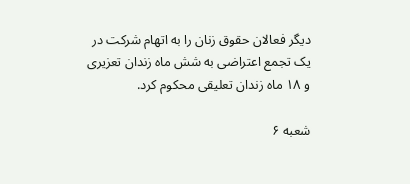ديگر فعالان حقوق زنان را به اتهام شرکت در يک تجمع اعتراضی به شش ماه زندان تعزيری و ۱۸ ماه زندان تعليقی محکوم کرد.

شعبه ۶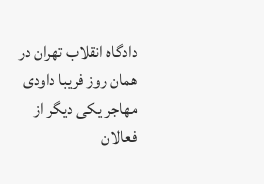دادگاه انقلاب تهران در همان روز فريبا داودی مهاجر يکی ديگر از فعالان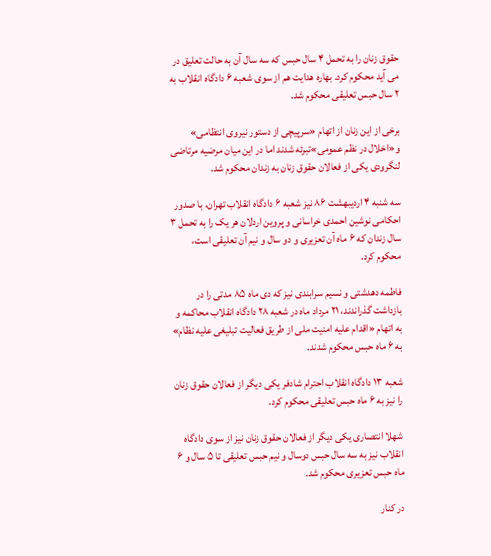حقوق زنان را به تحمل ۴ سال حبس که سه سال آن به حالت تعليق در می آيد محکوم کرد. بهاره هدايت هم از سوی شعبه ۶ دادگاه انقلاب به ۲ سال حبس تعليقی محکوم شد.

برخی از اين زنان از اتهام «سرپيچی از دستور نيروی انتظامی» و«اخلال در نظم عمومی»تبرئه شدند اما در اين ميان مرضيه مرتاضی لنگرودی يکی از فعالان حقوق زنان به زندان محکوم شد.

سه شنبه ۴ ارديبهشت ۸۶ نيز شعبه ۶ دادگاه انقلاب تهران، با صدور احکامی نوشين احمدی خراسانی و پروين اردلان هر يک را به تحمل ۳ سال زندان که ۶ ماه آن تعزيری و دو سال و نيم آن تعليقی است، محکوم کرد.

فاطمه دهدشتی و نسيم سرابندی نيز که دی ماه ۸۵ مدتی را در بازداشت گذراندند، ۲۱ مرداد ماه در شعبه ۲۸ دادگاه انقلاب محاکمه و به اتهام «اقدام عليه امنيت ملی از طريق فعاليت تبليغی عليه نظام» به ۶ ماه حبس محکوم شدند.

شعبه ۱۳ دادگاه انقلاب احترام شادفر يکی ديگر از فعالان حقوق زنان را نيز به ۶ ماه حبس تعليقی محکوم کرد.

شهلا انتصاری يکی ديگر از فعالان حقوق زنان نيز از سوی دادگاه انقلاب نيز به سه سال حبس دوسال و نيم حبس تعليقی تا ۵ سال و ۶ ماه حبس تعزيری محکوم شد.

در کنار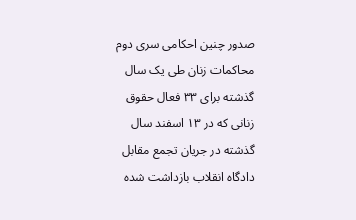صدور چنين احکامی سری دوم محاکمات زنان طی يک سال گذشته برای ۳۳ فعال حقوق زنانی که در ۱۳ اسفند سال گذشته در جريان تجمع مقابل دادگاه انقلاب بازداشت شده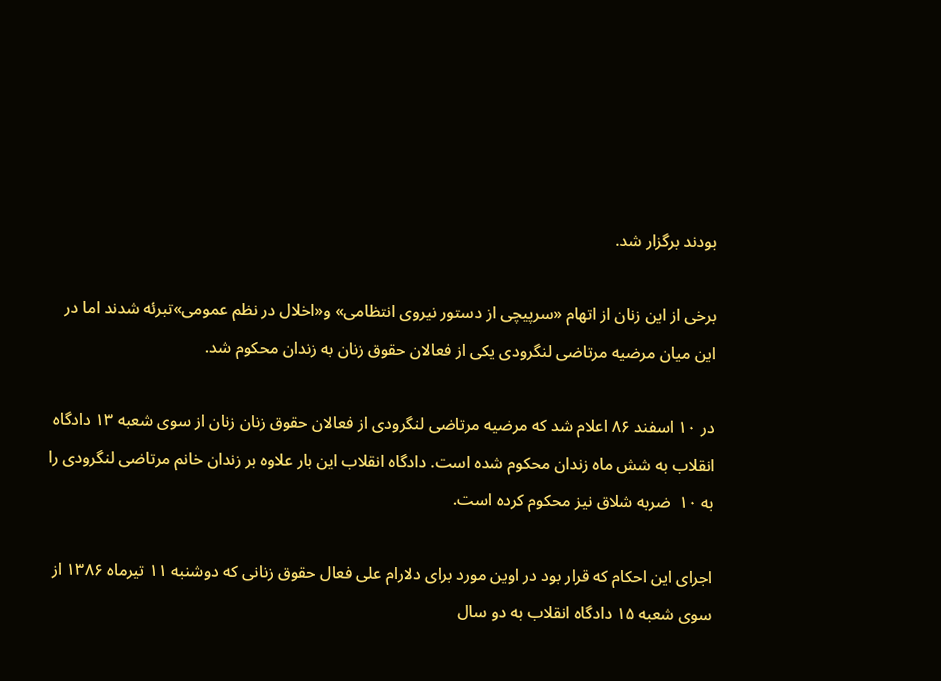بودند برگزار شد.

برخی از اين زنان از اتهام «سرپيچی از دستور نيروی انتظامی» و«اخلال در نظم عمومی»تبرئه شدند اما در اين ميان مرضيه مرتاضی لنگرودی يکی از فعالان حقوق زنان به زندان محکوم شد.

در ۱۰ اسفند ۸۶ اعلام شد که مرضيه مرتاضی لنگرودی از فعالان حقوق زنان زنان از سوی شعبه ۱۳ دادگاه انقلاب به شش ماه زندان محکوم شده است. دادگاه انقلاب اين بار علاوه بر زندان خانم مرتاضی لنگرودی را به ۱۰  ضربه شلاق نيز محکوم کرده است.

اجرای اين احکام که قرار بود در اوين مورد برای دلارام علی فعال حقوق زنانی که دوشنبه ۱۱ تيرماه ۱۳۸۶ از سوی شعبه ۱۵ دادگاه انقلاب به دو سال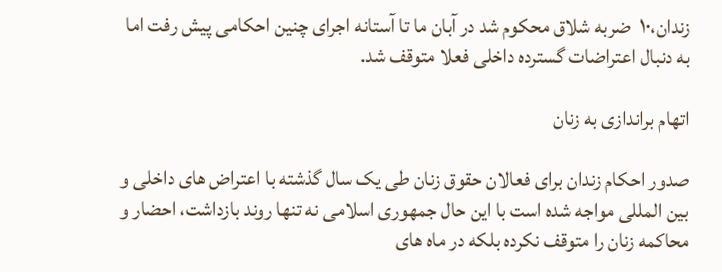زندان،۱۰  ضربه شلاق محکوم شد در آبان ما تا آستانه اجرای چنين احکامی پيش رفت اما به دنبال اعتراضات گسترده داخلی فعلا متوقف شد.

اتهام براندازی به زنان

صدور احکام زندان برای فعالان حقوق زنان طی يک سال گذشته با اعتراض های داخلی و بين المللی مواجه شده است با اين حال جمهوری اسلامی نه تنها روند بازداشت، احضار و محاکمه زنان را متوقف نکرده بلکه در ماه های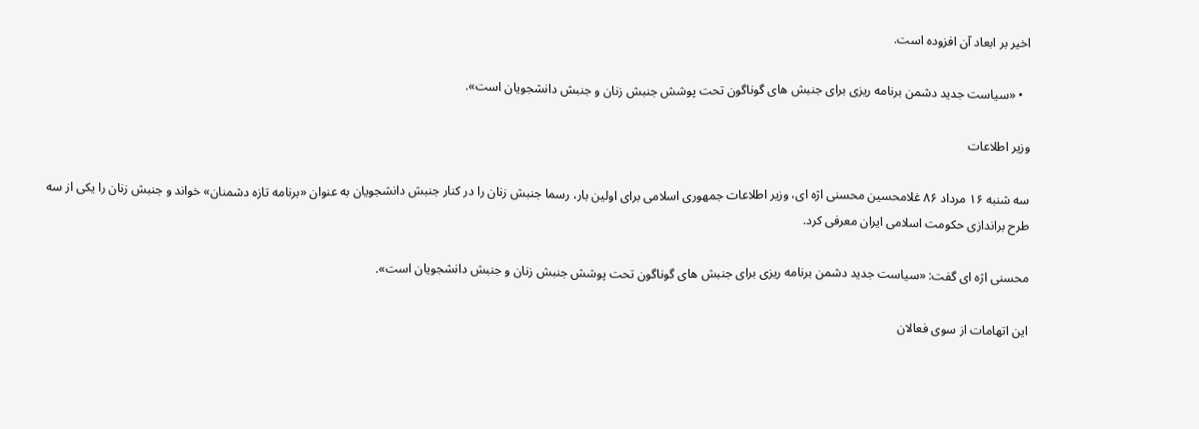اخير بر ابعاد آن افزوده است.

  • «سياست جديد دشمن برنامه ريزی برای جنبش های گوناگون تحت پوشش جنبش زنان و جنبش دانشجويان است».

وزیر اطلاعات

سه شنبه ۱۶ مرداد ۸۶ غلامحسين محسنی اژه ای، وزير اطلاعات جمهوری اسلامی برای اولين بار، رسما جنبش زنان را در کنار جنبش دانشجويان به عنوان «برنامه تازه دشمنان» خواند و جنبش زنان را يکی از سه طرح براندازی حکومت اسلامی ايران معرفی کرد.

محسنی اژه ای گفت: «سياست جديد دشمن برنامه ريزی برای جنبش های گوناگون تحت پوشش جنبش زنان و جنبش دانشجويان است».

اين اتهامات از سوی فعالان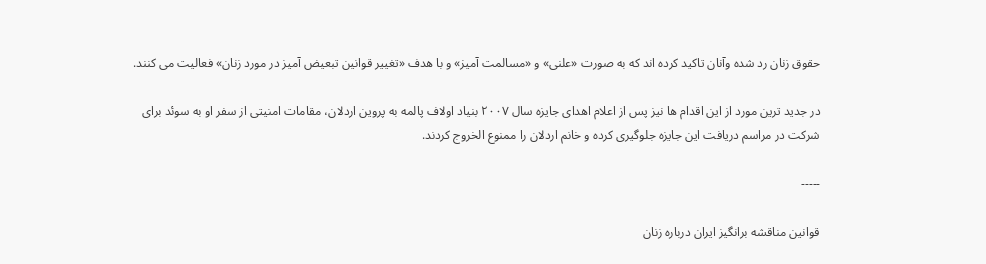حقوق زنان رد شده وآنان تاکيد کرده اند که به صورت «علنی» و «مسالمت آميز» و با هدف «تغيير قوانين تبعيض آميز در مورد زنان» فعاليت می کنند.

در جديد ترين مورد از اين اقدام ها نيز پس از اعلام اهدای جايزه سال ۲۰۰۷ بنياد اولاف پالمه به پروين اردلان، مقامات امنيتی از سفر او به سوئد برای شرکت در مراسم دريافت اين جايزه جلوگيری کرده و خانم اردلان را ممنوع الخروج کردند.

-----

قوانین مناقشه برانگیز ایران درباره زنان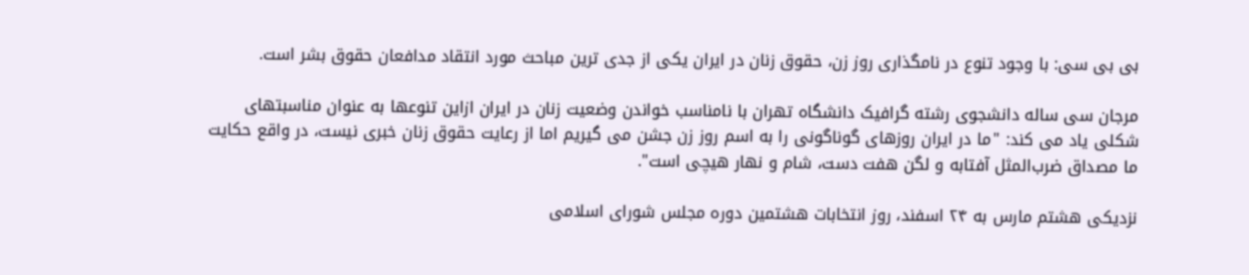بی بی سی: با وجود تنوع در نامگذاری روز زن، حقوق زنان در ایران یکی از جدی‌ ترین مباحث مورد انتقاد مدافعان حقوق بشر است.

مرجان سی ساله دانشجوی رشته گرافیک دانشگاه تهران با نامناسب خواندن وضعیت زنان در ایران ازاین تنوعها به عنوان مناسبتهای شکلی یاد می‌ کند: "ما در ایران روزهای گوناگونی را به اسم روز زن جشن می‌ گیریم اما از رعایت حقوق زنان خبری نیست، در واقع حکایت ما مصداق ضرب‌المثل آفتابه و لگن هفت دست، شام و نهار هیچی است".

نزدیکی هشتم مارس به ۲۴ اسفند، روز انتخابات هشتمین دوره مجلس شورای اسلامی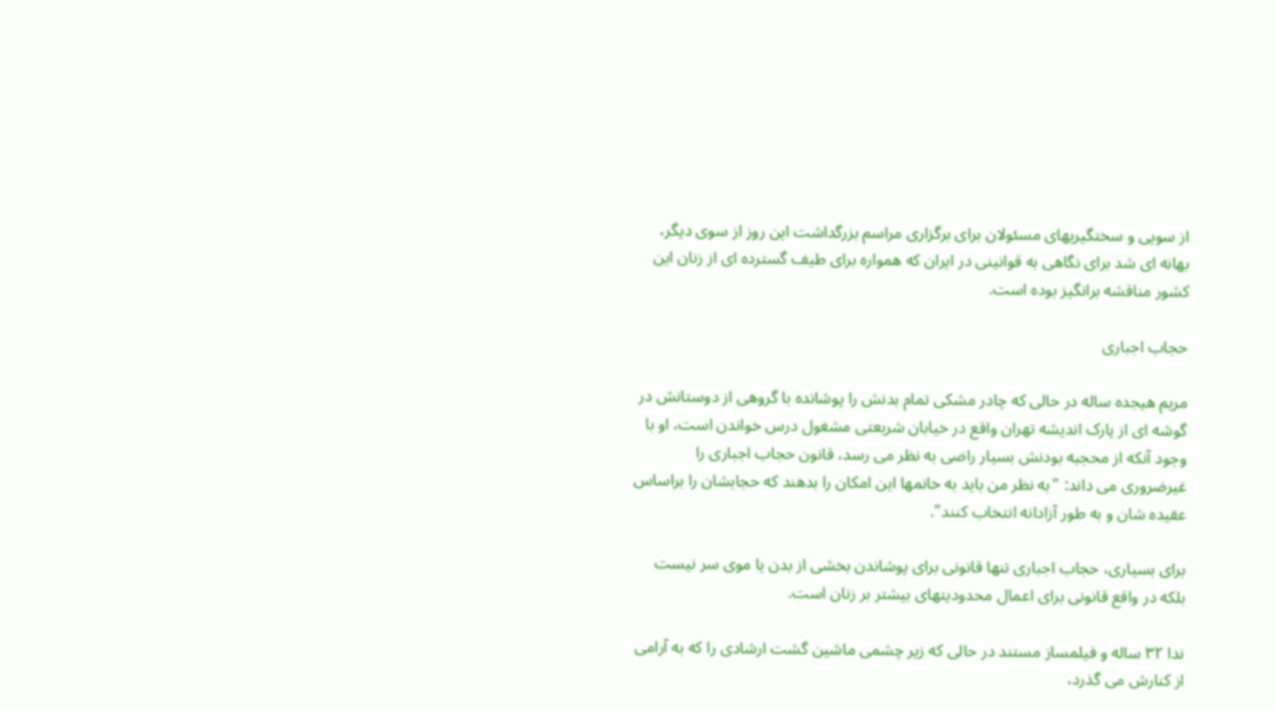از‌ سویی و سختگیریهای مسئولان برای برگزاری مراسم بزرگداشت این روز از سوی دیگر، بهانه ا‌ی شد برای نگاهی به قوانینی در ایران که همواره برای طیف‌ گسترده ‌ای از زنان این کشور مناقشه ‌‌‌برانگیز بوده است.

حجاب اجباری

مریم هیجده ساله در حالی که چادر مشکی تمام بدنش را پوشانده با گروهی از دوستانش در گوشه ‌ای از پارک اندیشه‌ تهران واقع در خیابان شریعتی مشغول درس‌ خواندن است، او با وجود آنکه از محجبه بودنش بسیار راضی به نظر می‌ رسد، قانون حجاب اجباری را غیرضروری می‌ داند: "به نظر من باید به خانمها این امکان را بدهند که حجابشان را براساس عقیده‌ شان و به طور آزادانه انتخاب کنند".

برای بسیاری، حجاب اجباری تنها قانونی برای پوشاندن بخشی از بدن یا موی سر نیست بلکه در واقع قانونی برای اعمال محدودیتهای بیشتر بر زنان است.

ندا ۳۲ ساله و فیلمساز مستند در حالی که زیر چشمی ماشین گشت ارشادی را که به آرامی از کنارش می‌ گذرد،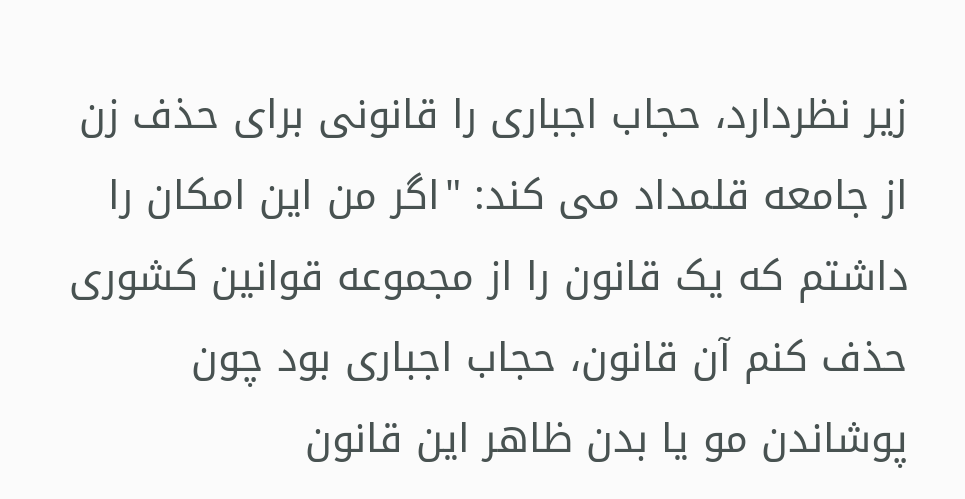زیر نظردارد، حجاب اجباری را قانونی برای حذف زن از جامعه قلمداد می کند: "اگر من این امکان را داشتم که یک قانون را از مجموعه قوانین کشوری حذف کنم آن قانون، حجاب اجباری بود چون پوشاندن مو یا بدن ظاهر این قانون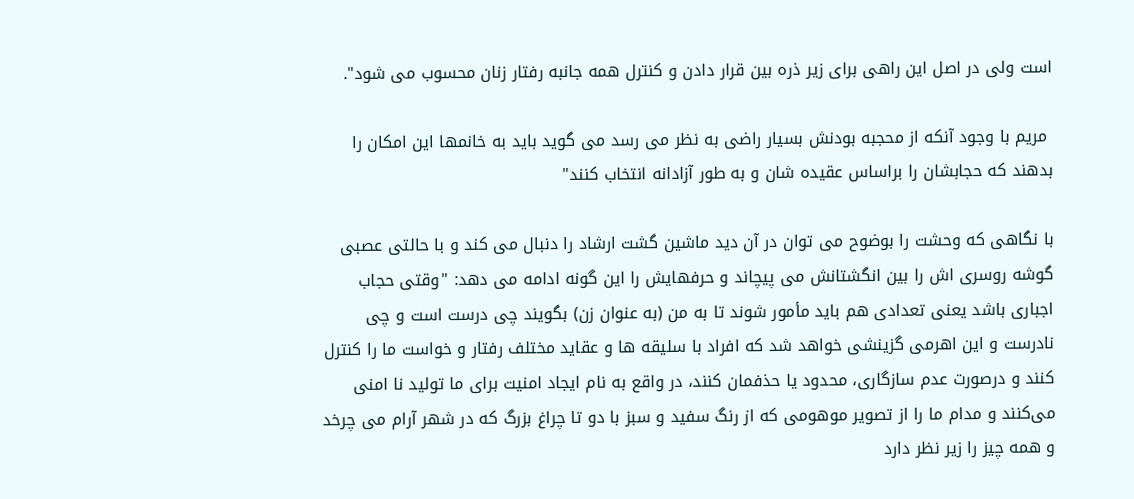است ولی در اصل این راهی برای زیر ذره بین قرار دادن و کنترل همه‌ جانبه رفتار زنان محسوب می‌ شود".

 مریم با وجود آنکه از محجبه بودنش بسیار راضی به نظر می‌ رسد می گوید باید به خانمها این امکان را بدهند که حجابشان را براساس عقیده‌ شان و به طور آزادانه انتخاب کنند"

با نگاهی که وحشت را بوضوح می ‌توان در آن دید ماشین گشت ارشاد را دنبال می ‌کند و با حالتی عصبی گوشه روسری اش را بین انگشتانش می‌ پیچاند و حرفهایش را این گونه ادامه می ‌دهد: "وقتی حجاب اجباری باشد یعنی تعدادی هم باید مأمور شوند تا به من (به عنوان زن) بگویند چی درست است و چی نادرست و این اهرمی گزینشی خواهد شد که افراد با سلیقه ‌ها و عقاید مختلف رفتار و خواست ما را کنترل کنند و درصورت عدم سازگاری‌، محدود یا حذفمان کنند، در واقع به نام ایجاد امنیت برای ما تولید نا امنی می‌کنند و مدام ما را از تصویر موهومی که از رنگ سفید و سبز با دو تا چراغ بزرگ که در شهر آرام می ‌چرخد و همه چیز را زیر نظر دارد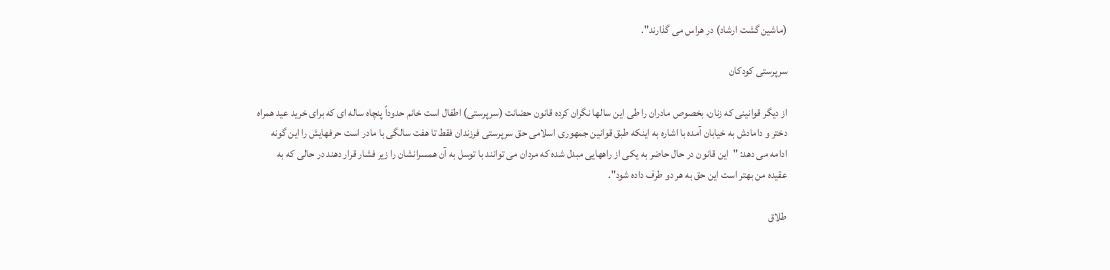(ماشین گشت ارشاد) در هراس می‌ گذارند".

سرپرستی کودکان

از دیگر قوانینی که زنان، بخصوص مادران را طی این سالها نگران کرده قانون حضانت (سرپرستی) اطفال است خانم حدوداً پنچاه ساله ‌ای که برای خرید عید همراه دختر و دامادش به خیابان آمده با اشاره به اینکه طبق قوانین جمهوری اسلامی حق سرپرستی فرزندان فقط تا هفت سالگی با مادر است حرفهایش را این گونه ادامه می ‌دهد: "این قانون در حال حاضر به یکی از راههایی مبدل شده که مردان می‌ توانند با توسل به آن همسرانشان را زیر فشار قرار دهند در حالی که به عقیده من بهتر است این حق به هر دو طرف داده شود".

طلاق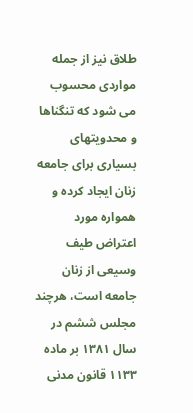طلاق نیز از جمله مواردی محسوب می‌ شود که تنگناها و محدویتهای بسیاری برای جامعه زنان ایجاد کرده و همواره مورد اعتراض طیف وسیعی از زنان جامعه است، هرچند مجلس ششم در سال ۱۳۸۱ بر ماده ۱۱۳۳ قانون مدنی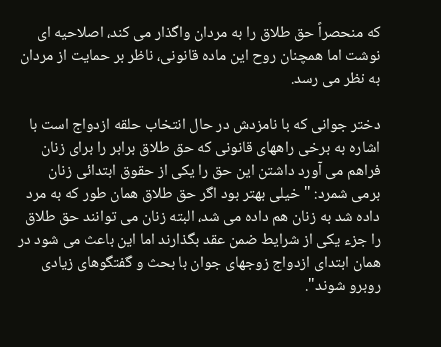که منحصراً حق طلاق را به مردان واگذار می ‌کند، اصلاحیه ‌ای نوشت اما همچنان روح این ماده قانونی، ناظر بر حمایت از مردان به نظر می ‌رسد.

دختر جوانی که با نامزدش در حال انتخاب حلقه ازدواج است با اشاره به برخی راههای قانونی که حق طلاق برابر را برای زنان فراهم می‌ آورد داشتن این حق را یکی از حقوق ابتدائی زنان برمی ‌شمرد: "خیلی بهتر بود اگر حق طلاق همان طور که به مرد داده شد به زنان هم داده می ‌شد، البته زنان می ‌توانند حق طلاق را جزء یکی از شرایط ضمن عقد بگذارند اما این باعث می‌ شود در همان ابتدای ازدواج زوجهای جوان با بحث و گفتگوهای زیادی روبرو شوند".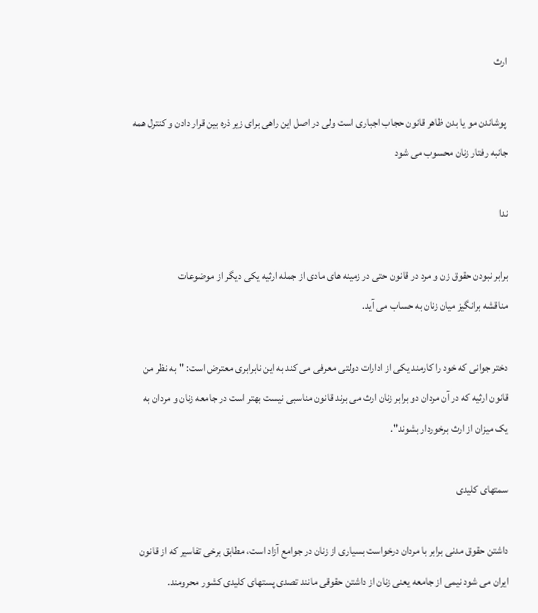ارث

 پوشاندن مو یا بدن ظاهر قانون حجاب اجباری است ولی در اصل این راهی برای زیر ذره بین قرار دادن و کنترل همه‌ جانبه رفتار زنان محسوب می‌ شود

ندا

برابر نبودن حقوق زن و مرد در قانون حتی در زمینه ‌های مادی از جمله ارثیه یکی دیگر از موضوعات مناقشه ‌برانگیز میان زنان به حساب می ‌آید.

دختر جوانی که خود را کارمند یکی از ادارات دولتی معرفی می‌ کند به این نابرابری معترض است: "به نظر من قانون ارثیه که در آن مردان دو برابر زنان ارث می‌ برند قانون مناسبی نیست بهتر است در جامعه زنان و مردان به یک میزان از ارث برخوردار بشوند".

سمتهای کلیدی

داشتن حقوق مدنی برابر با مردان درخواست بسیاری از زنان در جوامع آزاد است، مطابق برخی تفاسیر که از قانون ایران می شود نیمی از جامعه یعنی زنان از داشتن حقوقی مانند تصدی پستهای کلیدی کشور محرومند.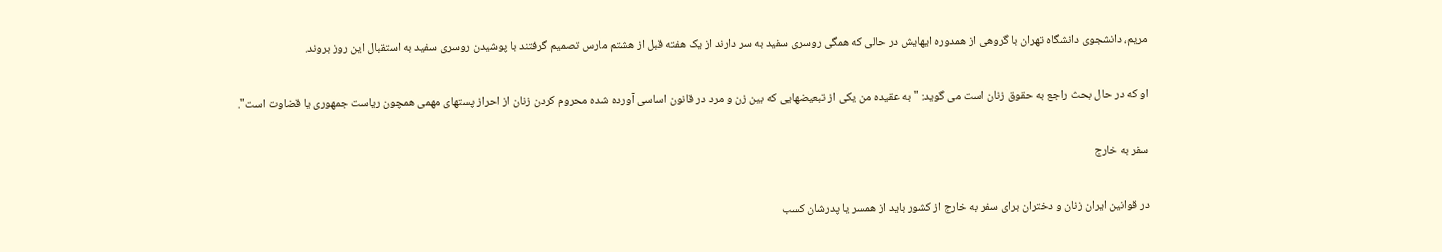مریم، دانشجوی دانشگاه تهران با گروهی از همدوره ‌ایهایش در حالی که همگی روسری سفید به سر دارند از یک هفته قبل از هشتم مارس تصمیم گرفتند با پوشیدن روسری سفید به استقبال این روز بروند.

او که در حال بحث راجع به حقوق زنان است می گوید: "به عقیده من یکی از تبعیضهایی که بین زن و مرد در قانون اساسی آورده شده محروم کردن زنان از احراز پستهای مهمی همچون ریاست جمهوری یا قضاوت است".

سفر به خارج

در قوانین ایران زنان و دختران برای سفر به خارج از کشور باید از همسر یا پدرشان کسب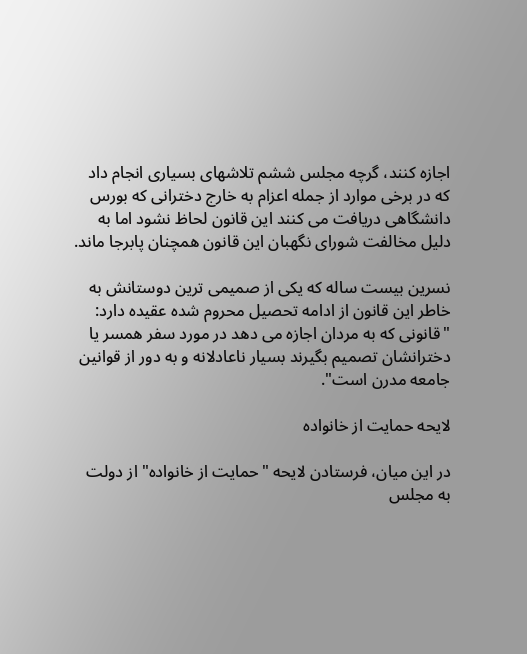اجازه کنند، گرچه مجلس ششم تلاشهای بسیاری انجام داد که در برخی موارد از جمله اعزام به خارج دخترانی که بورس دانشگاهی دریافت می کنند این قانون لحاظ نشود اما به دلیل مخالفت‌ شورای نگهبان این قانون همچنان پابرجا ماند.

نسرین بیست ساله که یکی از صمیمی ‌ترین دوستانش به خاطر این قانون از ادامه تحصیل محروم شده عقیده دارد: "قانونی که به مردان اجازه می‌ دهد در مورد سفر همسر یا دخترانشان تصمیم بگیرند بسیار ناعادلانه و به دور از قوانین جامعه مدرن است".

لایحه حمایت از خانواده

در این میان، فرستادن لایحه "حمایت از خانواده" از دولت به مجلس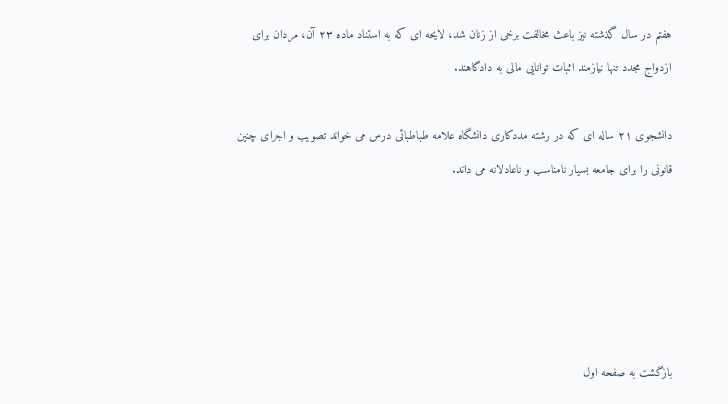هفتم در سال گذشته نیز باعث مخالفت برخی از زنان شد، لایحه ‌ای که به استناد ماده ۲۳ آن، مردان برای ازدواج مجدد تنها نیازمند اثبات توانایی مالی به دادگاهند.

دانشجوی ۲۱ ساله‌ ای که در رشته مددکاری دانشگاه علامه طباطبائی درس می ‌خواند تصویب و اجرای چنین قانونی را برای جامعه بسیار نامناسب و ناعادلانه می داند.





بازگشت به صفحه اول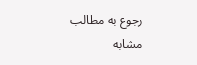رجوع به مطالب مشابه